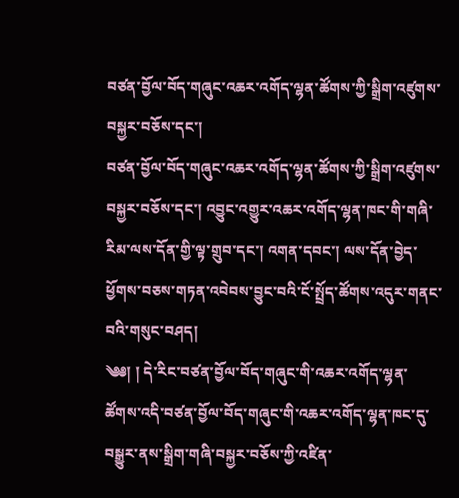བཙན་བྱོལ་བོད་གཞུང་འཆར་འགོད་ལྷན་ཚོགས་ཀྱི་སྒྲིག་འཛུགས་བསྐྱར་བཅོས་དང་།
བཙན་བྱོལ་བོད་གཞུང་འཆར་འགོད་ལྷན་ཚོགས་ཀྱི་སྒྲིག་འཛུགས་བསྐྱར་བཅོས་དང་། འབྱུང་འགྱུར་འཆར་འགོད་ལྷན་ཁང་གི་གཞི་རིམ་ལས་དོན་གྱི་ལྟ་གྲུབ་དང་། འགན་དབང་། ལས་དོན་བྱེད་ཕྱོགས་བཅས་གཏན་འབེབས་བྱུང་བའི་ངོ་སྤྲོད་ཚོགས་འདུར་གནང་བའི་གསུང་བཤད།
༄༅། ། དེ་རིང་བཙན་བྱོལ་བོད་གཞུང་གི་འཆར་འགོད་ལྷན་ཚོགས་འདི་བཙན་བྱོལ་བོད་གཞུང་གི་འཆར་འགོད་ལྷན་ཁང་དུ་བསྒྱུར་ནས་སྒྲིག་གཞི་བསྐྱར་བཅོས་ཀྱི་འཛིན་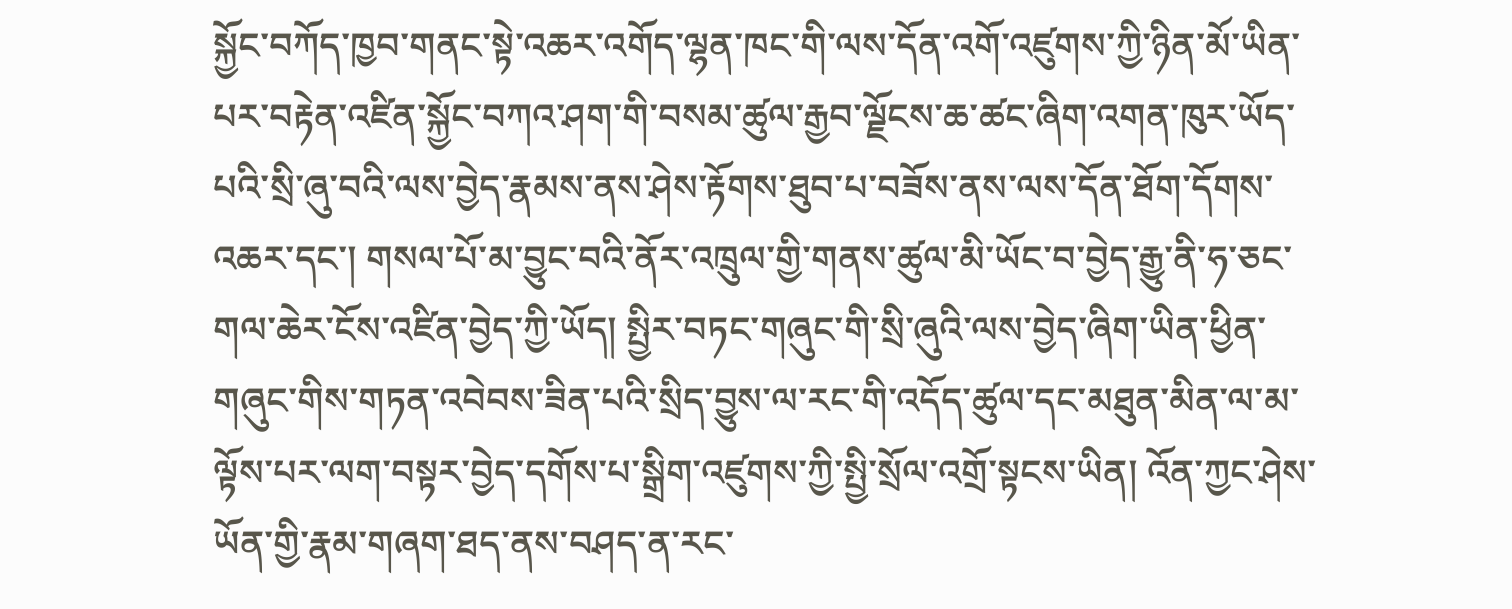སྐྱོང་བཀོད་ཁྱབ་གནང་སྟེ་འཆར་འགོད་ལྷན་ཁང་གི་ལས་དོན་འགོ་འཛུགས་ཀྱི་ཉིན་མོ་ཡིན་པར་བརྟེན་འཛིན་སྐྱོང་བཀའ་ཤག་གི་བསམ་ཚུལ་རྒྱབ་ལྗོངས་ཆ་ཚང་ཞིག་འགན་ཁུར་ཡོད་པའི་སྲི་ཞུ་བའི་ལས་བྱེད་རྣམས་ནས་ཤེས་རྟོགས་ཐུབ་པ་བཟོས་ནས་ལས་དོན་ཐོག་དོགས་འཆར་དང་། གསལ་པོ་མ་བྱུང་བའི་ནོར་འཁྲུལ་གྱི་གནས་ཚུལ་མི་ཡོང་བ་བྱེད་རྒྱུ་ནི་ཧ་ཅང་གལ་ཆེར་ངོས་འཛིན་བྱེད་ཀྱི་ཡོད། སྤྱིར་བཏང་གཞུང་གི་སྲི་ཞུའི་ལས་བྱེད་ཞིག་ཡིན་ཕྱིན་གཞུང་གིས་གཏན་འབེབས་ཟིན་པའི་སྲིད་བྱུས་ལ་རང་གི་འདོད་ཚུལ་དང་མཐུན་མིན་ལ་མ་ལྟོས་པར་ལག་བསྟར་བྱེད་དགོས་པ་སྒྲིག་འཛུགས་ཀྱི་སྤྱི་སྲོལ་འགྲོ་སྟངས་ཡིན། འོན་ཀྱང་ཤེས་ཡོན་གྱི་རྣམ་གཞག་ཐད་ནས་བཤད་ན་རང་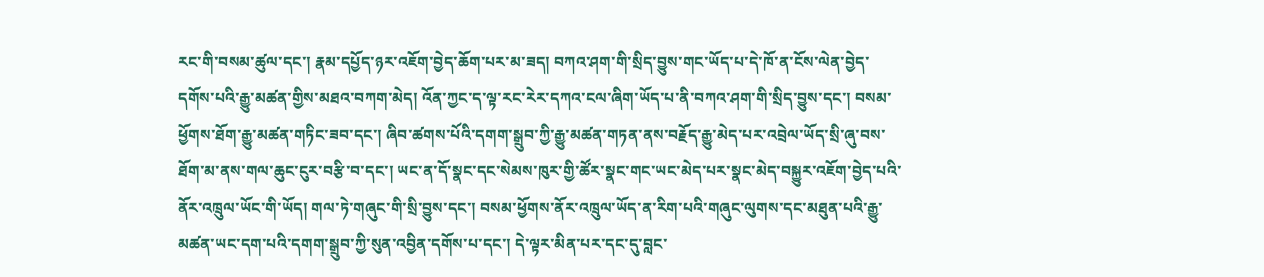རང་གི་བསམ་ཚུལ་དང་། རྣམ་དཔྱོད་ཉར་འཇོག་བྱེད་ཆོག་པར་མ་ཟད། བཀའ་ཤག་གི་སྲིད་བྱུས་གང་ཡོད་པ་དེ་ཁོ་ན་ངོས་ལེན་བྱེད་དགོས་པའི་རྒྱུ་མཚན་གྱིས་མཐའ་བཀག་མེད། འོན་ཀྱང་ད་ལྟ་རང་རེར་དཀའ་ངལ་ཞིག་ཡོད་པ་ནི་བཀའ་ཤག་གི་སྲིད་བྱུས་དང་། བསམ་ཕྱོགས་ཐོག་རྒྱུ་མཚན་གཏིང་ཟབ་དང་། ཞིབ་ཚགས་པོའི་དགག་སྒྲུབ་ཀྱི་རྒྱུ་མཚན་གཏན་ནས་བརྗོད་རྒྱུ་མེད་པར་འབྲེལ་ཡོད་སྲི་ཞུ་བས་ཐོག་མ་ནས་གལ་ཆུང་ངུར་བརྩི་བ་དང་། ཡང་ན་དོ་སྣང་དང་སེམས་ཁུར་གྱི་ཚོར་སྣང་གང་ཡང་མེད་པར་སྣང་མེད་བསྐྱུར་འཇོག་བྱེད་པའི་ནོར་འཁྲུལ་ཡོང་གི་ཡོད། གལ་ཏེ་གཞུང་གི་སྲི་བྱུས་དང་། བསམ་ཕྱོགས་ནོར་འཁྲུལ་ཡོད་ན་རིག་པའི་གཞུང་ལུགས་དང་མཐུན་པའི་རྒྱུ་མཚན་ཡང་དག་པའི་དགག་སྒྲུབ་ཀྱི་སུན་འབྱིན་དགོས་པ་དང་། དེ་ལྟར་མིན་པར་དང་དུ་བླང་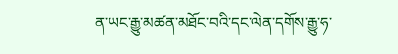ན་ཡང་རྒྱུ་མཚན་མཐོང་བའི་དང་ལེན་དགོས་རྒྱུ་ཧ་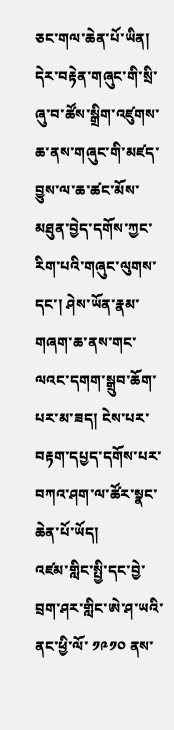ཅང་གལ་ཆེན་པོ་ཡིན། དེར་བརྟེན་གཞུང་གི་སྲི་ཞུ་བ་ཚོས་སྒྲིག་འཛུགས་ཆ་ནས་གཞུང་གི་མཛད་བྱུས་ལ་ཆ་ཚང་མོས་མཐུན་བྱེད་དགོས་ཀྱང་རིག་པའི་གཞུང་ལུགས་དང་། ཤེས་ཡོན་རྣམ་གཞག་ཆ་ནས་གང་ལའང་དགག་སྒྲུབ་ཆོག་པར་མ་ཟད། ངེས་པར་བརྟག་དཔྱད་དགོས་པར་བཀའ་ཤག་ལ་ཚོར་སྣང་ཆེན་པོ་ཡོད།
འཛམ་གླིང་སྤྱི་དང་བྱེ་བྲག་ཤར་གླིང་ཨེ་ཤ་ཡའི་ནང་ཕྱི་ལོ་ ༡༩༡༠ ནས་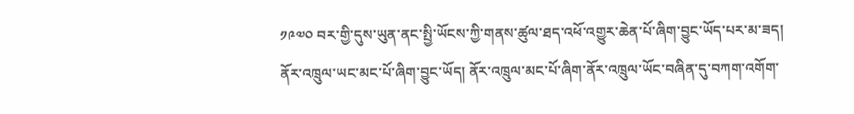༡༩༧༠ བར་གྱི་དུས་ཡུན་ནང་སྤྱི་ཡོངས་ཀྱི་གནས་ཚུལ་ཐད་འཕོ་འགྱུར་ཆེན་པོ་ཞིག་བྱུང་ཡོད་པར་མ་ཟད། ནོར་འཁྲུལ་ཡང་མང་པོ་ཞིག་བྱུང་ཡོད། ནོར་འཁྲུལ་མང་པོ་ཞིག་ནོར་འཁྲུལ་ཡོང་བཞིན་དུ་བཀག་འགོག་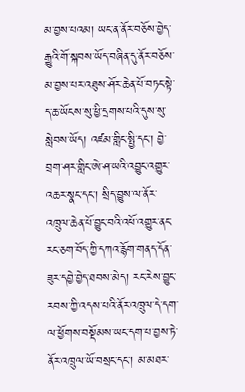མ་བྱས་པའམ། ཡང་ན་ནོར་བཅོས་བྱེད་རྒྱུའི་གོ་སྐབས་ཡོད་བཞིན་དུ་ནོར་བཅོས་མ་བྱས་པར་འཐུས་ཤོར་ཆེན་པོ་བཏང་སྟེ་ད་ཆ་ཡོངས་སུ་ཕྱི་དྲགས་པའི་དུས་སུ་སླེབས་ཡོད། འཛམ་གླིང་སྤྱི་དང་། བྱེ་བྲག་ཤར་གླིང་ཨེ་ཤ་ཡའི་འབྱུང་འགྱུར་འཆར་སྣང་དང་། སྲིད་བྱུས་ལ་ནོར་འཁྲུལ་ཆེན་པོ་བྱུང་བའི་འཕོ་འགྱུར་ནང་རང་ཅག་བོད་ཀྱི་དཀའ་རྙོག་གནད་དོན་ཟུར་དབྱེ་བྱེད་ཐབས་མེད། རང་རེས་བྱུང་རབས་ཀྱི་འདས་པའི་ནོར་འཁྲུལ་དེ་དག་ལ་ཕྱོགས་བསྡོམས་ཡང་དག་པ་བྱས་ཏེ་ནོར་འཁྲུལ་ཡོ་བསྲང་དང་། མ་མཐར་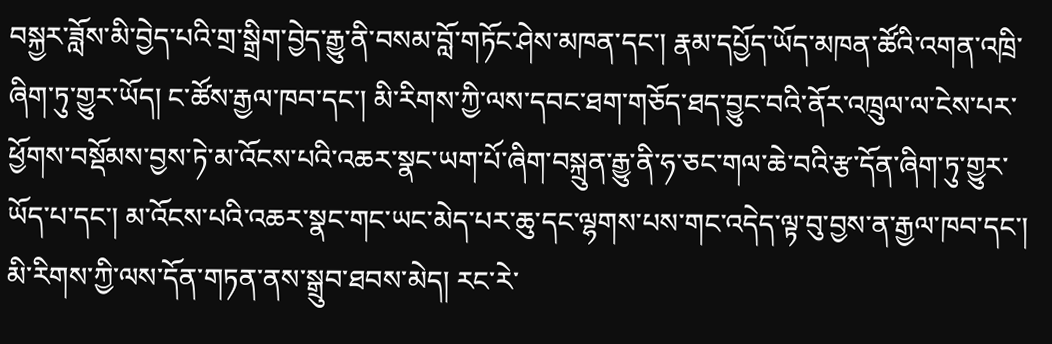བསྐྱར་ཟློས་མི་བྱེད་པའི་གྲ་སྒྲིག་བྱེད་རྒྱུ་ནི་བསམ་བློ་གཏོང་ཤེས་མཁན་དང་། རྣམ་དཔྱོད་ཡོད་མཁན་ཚོའི་འགན་འཁྲི་ཞིག་ཏུ་གྱུར་ཡོད། ང་ཚོས་རྒྱལ་ཁབ་དང་། མི་རིགས་ཀྱི་ལས་དབང་ཐག་གཅོད་ཐད་བྱུང་བའི་ནོར་འཁྲུལ་ལ་ངེས་པར་ཕྱོགས་བསྡོམས་བྱས་ཏེ་མ་འོངས་པའི་འཆར་སྣང་ཡག་པོ་ཞིག་བསྐྲུན་རྒྱུ་ནི་ཧ་ཅང་གལ་ཆེ་བའི་རྩ་དོན་ཞིག་ཏུ་གྱུར་ཡོད་པ་དང་། མ་འོངས་པའི་འཆར་སྣང་གང་ཡང་མེད་པར་ཆུ་དང་ལྷགས་པས་གང་འདེད་ལྟ་བུ་བྱས་ན་རྒྱལ་ཁབ་དང་། མི་རིགས་ཀྱི་ལས་དོན་གཏན་ནས་སྒྲུབ་ཐབས་མེད། རང་རེ་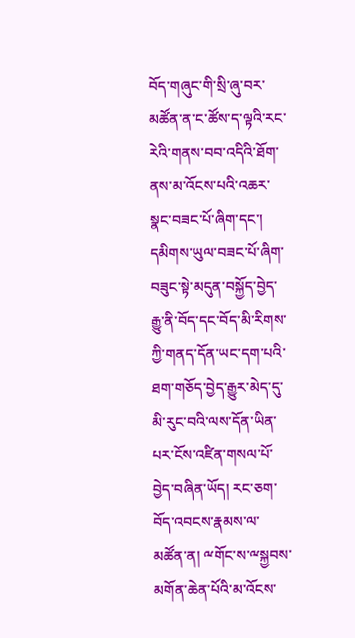བོད་གཞུང་གི་སྲི་ཞུ་བར་མཚོན་ན་ང་ཚོས་ད་ལྟའི་རང་རེའི་གནས་བབ་འདིའི་ཐོག་ནས་མ་འོངས་པའི་འཆར་སྣང་བཟང་པོ་ཞིག་དང་། དམིགས་ཡུལ་བཟང་པོ་ཞིག་བཟུང་སྟེ་མདུན་བསྐྱོད་བྱེད་རྒྱུ་ནི་བོད་དང་བོད་མི་རིགས་ཀྱི་གནད་དོན་ཡང་དག་པའི་ཐག་གཅོད་བྱེད་རྒྱུར་མེད་དུ་མི་རུང་བའི་ལས་དོན་ཡིན་པར་ངོས་འཛིན་གསལ་པོ་བྱེད་བཞིན་ཡོད། རང་ཅག་བོད་འབངས་རྣམས་ལ་མཚོན་ན། ྋགོང་ས་ྋསྐྱབས་མགོན་ཆེན་པོའི་མ་འོངས་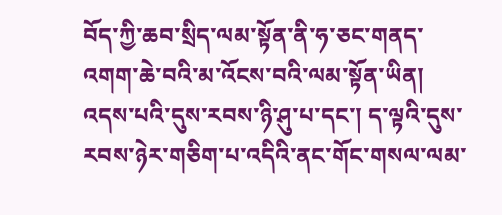བོད་ཀྱི་ཆབ་སྲིད་ལམ་སྟོན་ནི་ཧ་ཅང་གནད་འགག་ཆེ་བའི་མ་འོངས་བའི་ལམ་སྟོན་ཡིན། འདས་པའི་དུས་རབས་ཉི་ཤུ་པ་དང་། ད་ལྟའི་དུས་རབས་ཉེར་གཅིག་པ་འདིའི་ནང་གོང་གསལ་ལམ་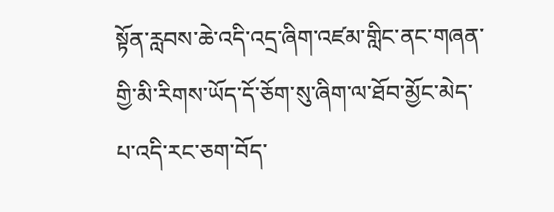སྟོན་རླབས་ཆེ་འདི་འདྲ་ཞིག་འཛམ་གླིང་ནང་གཞན་གྱི་མི་རིགས་ཡོད་དོ་ཅོག་སུ་ཞིག་ལ་ཐོབ་མྱོང་མེད་པ་འདི་རང་ཅག་བོད་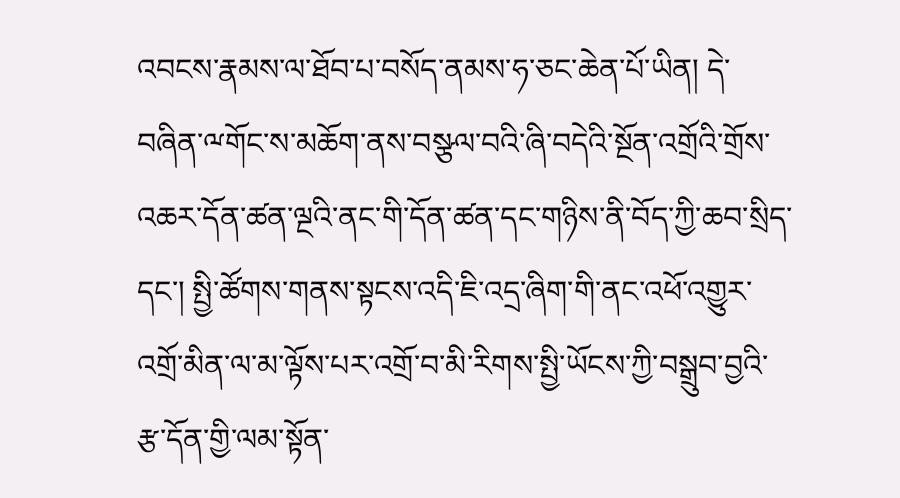འབངས་རྣམས་ལ་ཐོབ་པ་བསོད་ནམས་ཧ་ཅང་ཆེན་པོ་ཡིན། དེ་བཞིན་ྋགོང་ས་མཆོག་ནས་བསྩལ་བའི་ཞི་བདེའི་སྔོན་འགྲོའི་གྲོས་འཆར་དོན་ཚན་ལྔའི་ནང་གི་དོན་ཚན་དང་གཉིས་ནི་བོད་ཀྱི་ཆབ་སྲིད་དང་། སྤྱི་ཚོགས་གནས་སྟངས་འདི་ཇི་འདྲ་ཞིག་གི་ནང་འཕོ་འགྱུར་འགྲོ་མིན་ལ་མ་ལྟོས་པར་འགྲོ་བ་མི་རིགས་སྤྱི་ཡོངས་ཀྱི་བསྒྲུབ་བྱའི་རྩ་དོན་གྱི་ལམ་སྟོན་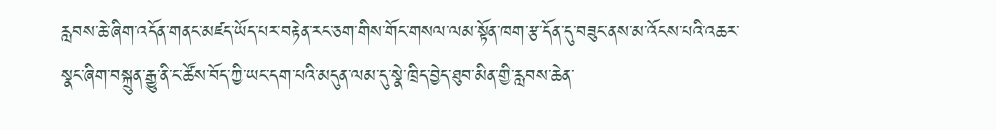རླབས་ཆེ་ཞིག་འདོན་གནང་མཛད་ཡོད་པར་བརྟེན་རང་ཅག་གིས་གོང་གསལ་ལམ་སྟོན་ཁག་རྩ་དོན་དུ་བཟུང་ནས་མ་འོངས་པའི་འཆར་སྣང་ཞིག་བསྐྲུན་རྒྱུ་ནི་ང་ཚོས་བོད་ཀྱི་ཡང་དག་པའི་མདུན་ལམ་དུ་སྣེ་ཁྲིད་བྱེད་ཐུབ་མིན་གྱི་རླབས་ཆེན་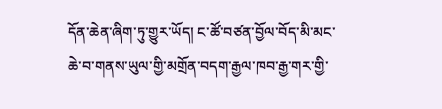དོན་ཆེན་ཞིག་ཏུ་གྱུར་ཡོད། ང་ཚོ་བཙན་བྱོལ་བོད་མི་མང་ཆེ་བ་གནས་ཡུལ་གྱི་མགྲོན་བདག་རྒྱལ་ཁབ་རྒྱ་གར་གྱི་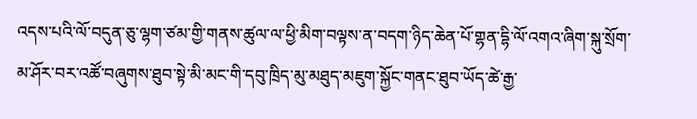འདས་པའི་ལོ་བདུན་ཅུ་ལྷག་ཙམ་གྱི་གནས་ཚུལ་ལ་ཕྱི་མིག་བལྟས་ན་བདག་ཉིད་ཆེན་པོ་གྷན་དྷི་ལོ་འགའ་ཞིག་སྐུ་སྲོག་མ་ཤོར་བར་འཚོ་བཞུགས་ཐུབ་སྟེ་མི་མང་གི་དབུ་ཁྲིད་མུ་མཐུད་མཇུག་སྐྱོང་གནང་ཐུབ་ཡོད་ཚེ་རྒྱ་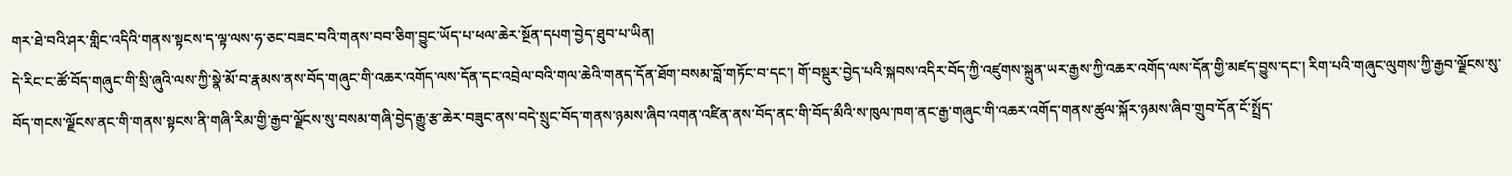གར་ཐེ་བའི་ཤར་གླིང་འདིའི་གནས་སྟངས་ད་ལྟ་ལས་ཧ་ཅང་བཟང་བའི་གནས་བབ་ཅིག་བྱུང་ཡོད་པ་ཕལ་ཆེར་སྔོན་དཔག་བྱེད་ཐུབ་པ་ཡིན།
དེ་རིང་ང་ཚོ་བོད་གཞུང་གི་སྲི་ཞུའི་ལས་ཀྱི་སྣེ་མོ་བ་རྣམས་ནས་བོད་གཞུང་གི་འཆར་འགོད་ལས་དོན་དང་འབྲེལ་བའི་གལ་ཆེའི་གནད་དོན་ཐོག་བསམ་བློ་གཏོང་བ་དང་། གོ་བསྡུར་བྱེད་པའི་སྐབས་འདིར་བོད་ཀྱི་འཛུགས་སྐྲུན་ཡར་རྒྱས་ཀྱི་འཆར་འགོད་ལས་དོན་གྱི་མཛད་བྱུས་དང་། རིག་པའི་གཞུང་ལུགས་ཀྱི་རྒྱབ་ལྗོངས་སུ་བོད་གངས་ལྗོངས་ནང་གི་གནས་སྟངས་ནི་གཞི་རིམ་གྱི་རྒྱབ་ལྗོངས་སུ་བསམ་གཞི་བྱེད་རྒྱུ་རྩ་ཆེར་བཟུང་ནས་བདེ་སྲུང་བོད་གནས་ཉམས་ཞིབ་འགན་འཛིན་ནས་བོད་ནང་གི་བོད་མྀའི་ས་ཁུལ་ཁག་ནང་རྒྱ་གཞུང་གི་འཆར་འགོད་གནས་ཚུལ་སྐོར་ཉམས་ཞིབ་གྲུབ་དོན་ངོ་སྤྲོད་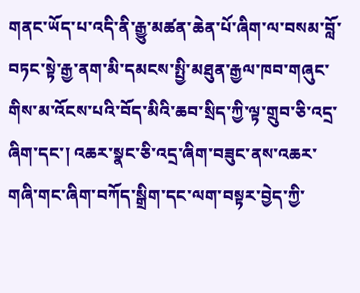གནང་ཡོད་པ་འདི་ནི་རྒྱུ་མཚན་ཆེན་པོ་ཞིག་ལ་བསམ་བློ་བཏང་སྟེ་རྒྱ་ནག་མི་དམངས་སྤྱི་མཐུན་རྒྱལ་ཁབ་གཞུང་གིས་མ་འོངས་པའི་བོད་མིའི་ཆབ་སྲིད་ཀྱི་ལྟ་གྲུབ་ཅི་འདྲ་ཞིག་དང་། འཆར་སྣང་ཅི་འདྲ་ཞིག་བཟུང་ནས་འཆར་གཞི་གང་ཞིག་བཀོད་སྒྲིག་དང་ལག་བསྟར་བྱེད་ཀྱི་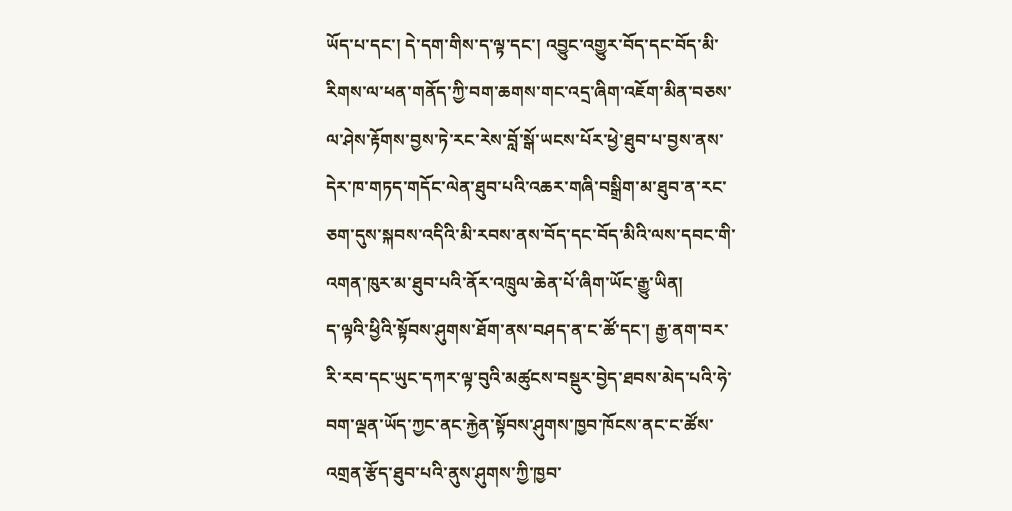ཡོད་པ་དང་། དེ་དག་གིས་ད་ལྟ་དང་། འབྱུང་འགྱུར་བོད་དང་བོད་མི་རིགས་ལ་ཕན་གནོད་ཀྱི་བག་ཆགས་གང་འདྲ་ཞིག་འཇོག་མིན་བཅས་ལ་ཤེས་རྟོགས་བྱས་ཏེ་རང་རེས་བློ་སྒོ་ཡངས་པོར་ཕྱེ་ཐུབ་པ་བྱས་ནས་དེར་ཁ་གཏད་གདོང་ལེན་ཐུབ་པའི་འཆར་གཞི་བསྒྲིག་མ་ཐུབ་ན་རང་ཅག་དུས་སྐབས་འདིའི་མི་རབས་ནས་བོད་དང་བོད་མིའི་ལས་དབང་གི་འགན་ཁུར་མ་ཐུབ་པའི་ནོར་འཁྲུལ་ཆེན་པོ་ཞིག་ཡོང་རྒྱུ་ཡིན།
ད་ལྟའི་ཕྱིའི་སྟོབས་ཤུགས་ཐོག་ནས་བཤད་ན་ང་ཚོ་དང་། རྒྱ་ནག་བར་རི་རབ་དང་ཡུང་དཀར་ལྟ་བུའི་མཚུངས་བསྡུར་བྱེད་ཐབས་མེད་པའི་ཧེ་བག་ལྡན་ཡོད་ཀྱང་ནང་རྐྱེན་སྟོབས་ཤུགས་ཁྱབ་ཁོངས་ནང་ང་ཚོས་འགྲན་རྩོད་ཐུབ་པའི་ནུས་ཤུགས་ཀྱི་ཁྱབ་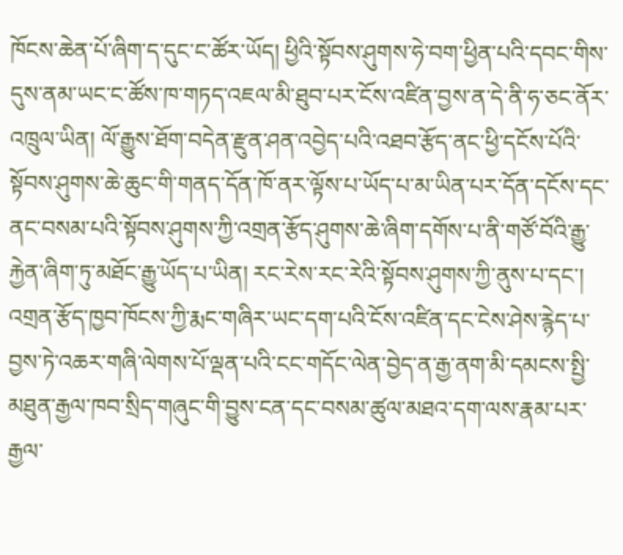ཁོངས་ཆེན་པོ་ཞིག་ད་དུང་ང་ཚོར་ཡོད། ཕྱིའི་སྟོབས་ཤུགས་ཧེ་བག་ཕྱིན་པའི་དབང་གིས་དུས་ནམ་ཡང་ང་ཚོས་ཁ་གཏད་འཇལ་མི་ཐུབ་པར་ངོས་འཛིན་བྱས་ན་དེ་ནི་ཧ་ཅང་ནོར་འཁྲུལ་ཡིན། ལོ་རྒྱུས་ཐོག་བདེན་རྫུན་ཤན་འབྱེད་པའི་འཐབ་རྩོད་ནང་ཕྱི་དངོས་པོའི་སྟོབས་ཤུགས་ཆེ་ཆུང་གི་གནད་དོན་ཁོ་ནར་ལྟོས་པ་ཡོད་པ་མ་ཡིན་པར་དོན་དངོས་དང་ནང་བསམ་པའི་སྟོབས་ཤུགས་ཀྱི་འགྲན་རྩོད་ཤུགས་ཆེ་ཞིག་དགོས་པ་ནི་གཙོ་བོའི་རྒྱུ་རྐྱེན་ཞིག་ཏུ་མཐོང་རྒྱུ་ཡོད་པ་ཡིན། རང་རེས་རང་རེའི་སྟོབས་ཤུགས་ཀྱི་ནུས་པ་དང་། འགྲན་རྩོད་ཁྱབ་ཁོངས་ཀྱི་རྨང་གཞིར་ཡང་དག་པའི་ངོས་འཛིན་དང་ངེས་ཤེས་རྙེད་པ་བྱས་ཏེ་འཆར་གཞི་ལེགས་པོ་ལྡན་པའི་ངང་གདོང་ལེན་བྱེད་ན་རྒྱ་ནག་མི་དམངས་སྤྱི་མཐུན་རྒྱལ་ཁབ་སྲིད་གཞུང་གི་བྱུས་ངན་དང་བསམ་ཚུལ་མཐའ་དག་ལས་རྣམ་པར་རྒྱལ་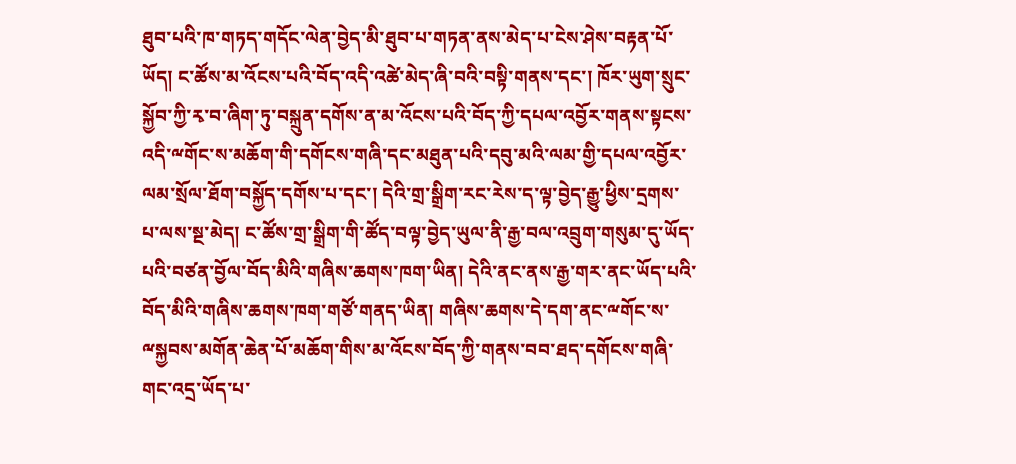ཐུབ་པའི་ཁ་གཏད་གདོང་ལེན་བྱེད་མི་ཐུབ་པ་གཏན་ནས་མེད་པ་ངེས་ཤེས་བརྟན་པོ་ཡོད། ང་ཚོས་མ་འོངས་པའི་བོད་འདི་འཚེ་མེད་ཞི་བའི་བསྟི་གནས་དང་། ཁོར་ཡུག་སྲུང་སྐྱོབ་ཀྱི་རྭ་བ་ཞིག་ཏུ་བསྐྲུན་དགོས་ན་མ་འོངས་པའི་བོད་ཀྱི་དཔལ་འབྱོར་གནས་སྟངས་འདི་ྋགོང་ས་མཆོག་གི་དགོངས་གཞི་དང་མཐུན་པའི་དབུ་མའི་ལམ་གྱི་དཔལ་འབྱོར་ལམ་སྲོལ་ཐོག་བསྐྱོད་དགོས་པ་དང་། དེའི་གྲ་སྒྲིག་རང་རེས་ད་ལྟ་བྱེད་རྒྱུ་ཕྱིས་དྲགས་པ་ལས་སྔ་མེད། ང་ཚོས་གྲ་སྒྲིག་གི་ཚོད་བལྟ་བྱེད་ཡུལ་ནི་རྒྱ་བལ་འབྲུག་གསུམ་དུ་ཡོད་པའི་བཙན་བྱོལ་བོད་མིའི་གཞིས་ཆགས་ཁག་ཡིན། དེའི་ནང་ནས་རྒྱ་གར་ནང་ཡོད་པའི་བོད་མིའི་གཞིས་ཆགས་ཁག་གཙོ་གནད་ཡིན། གཞིས་ཆགས་དེ་དག་ནང་ྋགོང་ས་ྋསྐྱབས་མགོན་ཆེན་པོ་མཆོག་གིས་མ་འོངས་བོད་ཀྱི་གནས་བབ་ཐད་དགོངས་གཞི་གང་འདྲ་ཡོད་པ་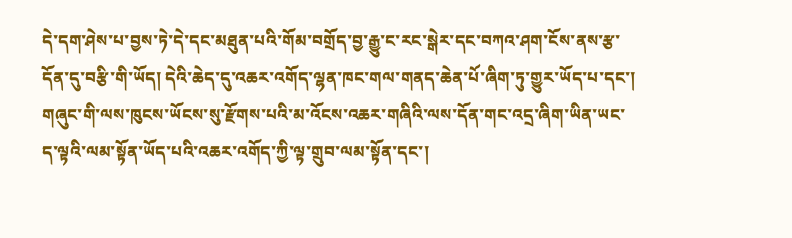དེ་དག་ཤེས་པ་བྱས་ཏེ་དེ་དང་མཐུན་པའི་གོམ་བགྲོད་བྱ་རྒྱུ་ང་རང་སྒེར་དང་བཀའ་ཤག་ངོས་ནས་རྩ་དོན་དུ་བརྩི་གི་ཡོད། དེའི་ཆེད་དུ་འཆར་འགོད་ལྷན་ཁང་གལ་གནད་ཆེན་པོ་ཞིག་ཏུ་གྱུར་ཡོད་པ་དང་། གཞུང་གི་ལས་ཁུངས་ཡོངས་སུ་རྫོགས་པའི་མ་འོངས་འཆར་གཞིའི་ལས་དོན་གང་འདྲ་ཞིག་ཡིན་ཡང་ད་ལྟའི་ལམ་སྟོན་ཡོད་པའི་འཆར་འགོད་ཀྱི་ལྟ་གྲུབ་ལམ་སྟོན་དང་།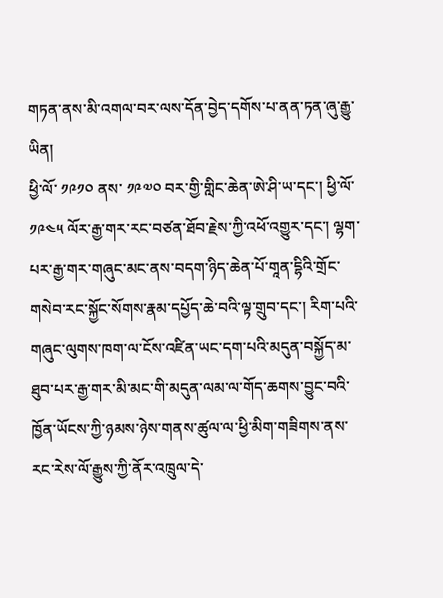གཏན་ནས་མི་འགལ་བར་ལས་དོན་བྱེད་དགོས་པ་ནན་ཏན་ཞུ་རྒྱུ་ཡིན།
ཕྱི་ལོ་ ༡༩༡༠ ནས་ ༡༩༧༠ བར་གྱི་གླིང་ཆེན་ཨེ་ཤི་ཡ་དང་། ཕྱི་ལོ་ ༡༩༤༥ ལོར་རྒྱ་གར་རང་བཙན་ཐོབ་རྗེས་ཀྱི་འཕོ་འགྱུར་དང་། ལྷག་པར་རྒྱ་གར་གཞུང་མང་ནས་བདག་ཉིད་ཆེན་པོ་གཱན་དྷིའི་གྲོང་གསེབ་རང་སྐྱོང་སོགས་རྣམ་དཔྱོད་ཆེ་བའི་ལྟ་གྲུབ་དང་། རིག་པའི་གཞུང་ལུགས་ཁག་ལ་ངོས་འཛིན་ཡང་དག་པའི་མདུན་བསྐྱོད་མ་ཐུབ་པར་རྒྱ་གར་མི་མང་གི་མདུན་ལམ་ལ་གོད་ཆགས་བྱུང་བའི་ཁྱོན་ཡོངས་ཀྱི་ཉམས་ཉེས་གནས་ཚུལ་ལ་ཕྱི་མིག་གཟིགས་ནས་རང་རེས་ལོ་རྒྱུས་ཀྱི་ནོར་འཁྲུལ་དེ་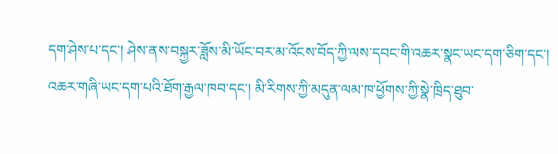དག་ཤེས་པ་དང་། ཤེས་ནས་བསྐྱར་ཟློས་མི་ཡོང་བར་མ་འོངས་བོད་ཀྱི་ལས་དབང་གི་འཆར་སྣང་ཡང་དག་ཅིག་དང་། འཆར་གཞི་ཡང་དག་པའི་ཐོག་རྒྱལ་ཁབ་དང་། མི་རིགས་ཀྱི་མདུན་ལམ་ཁ་ཕྱོགས་ཀྱི་སྣེ་ཁྲིད་ཐུབ་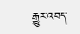རྒྱུར་འབད་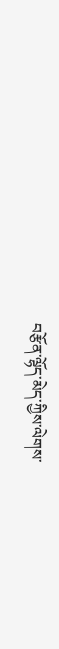བརྩོན་ལྷོད་མེད་ཀྱིས་ལེགས་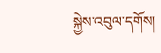སྐྱེས་འབུལ་དགོས།